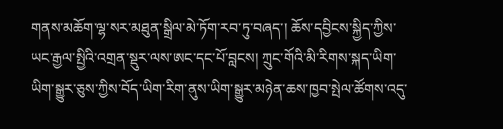གནས་མཆོག་ལྷ་སར་མཐུན་སྒྲིལ་མེ་ཏོག་རབ་ཏུ་བཞད་། ཆོས་དབྱིངས་སྐྱིད་ཀྱིས་ཡང་རྒྱལ་སྤྱིའི་འགྲན་སྡུར་ལས་ཨང་དང་པོ་བླངས། ཀྲུང་གོའི་མི་རིགས་སྐད་ཡིག་ཡིག་སྒྱུར་ཅུས་ཀྱིས་བོད་ཡིག་རིག་ནུས་ཡིག་སྒྱུར་མཉེན་ཆས་ཁྱབ་སྤེལ་ཚོགས་འདུ་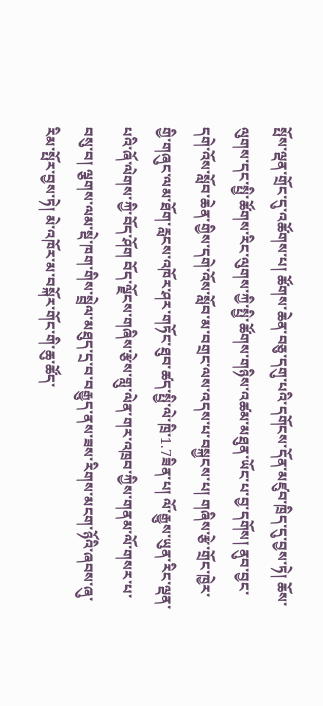སྤོས་ལྡན་གྲོང་དུ་འཚོགས་པ། ཚོགས་ཆེན་བཅུ་དགུ་པའི་དགོངས་དོན་མཛུབ་ཁྲིད་དུ་བྱས་ཏེ། ཆོས་ལུགས་དང་སྤྱི་ཚོགས་རིང་ལུགས་ཀྱི་སྤྱི་ཚོགས་གཉིས་འཚམ་མཐུན་ཡོང་པ་བྱ་དགོས། ནུབ་བྱང་དགེ་འོས་སློབ་ཆེན་གྱིས་དགེ་འོས་སློབ་མ་བགྲང་ལས་འདས་པ་བསྐྱངས་པ། གཞིས་རྩེ་གྲོང་ཁྱེར་གྱི་གཞུང་ལམ་ཐོག་རླངས་འཁོར་ཤར་གཏོང་ཐུབ་ཚད་སྤྱི་ལེ་ཁྲི་1.7ཟིན་པ། ལོ་རྒྱུས་ཡུན་རིང་ལྡན་པའི་ཞོ་ལེགས་ཀྱི་བོད་ཤོག བོད་ལྗོངས་གཞིས་རྩེས་གླུ་ལེན་གར་འཁྲབ་ཀྱིས་གནམ་ལོ་གསར་པ་བསུ་བ། ལྕགས་ལམ་སྡེ་ཁག་གིས་སྦྲེལ་མཐུད་དྲ་བ་བརྒྱུད་ནས་ཟས་རིགས་མངག་ཉོའི་ཞབས་ཞུ་རིམ་སྤོར་བྱས་ཏེ། མེ་འཁོར་མ་བསྐོར་གོང་གི་ཆུ་ཚོད་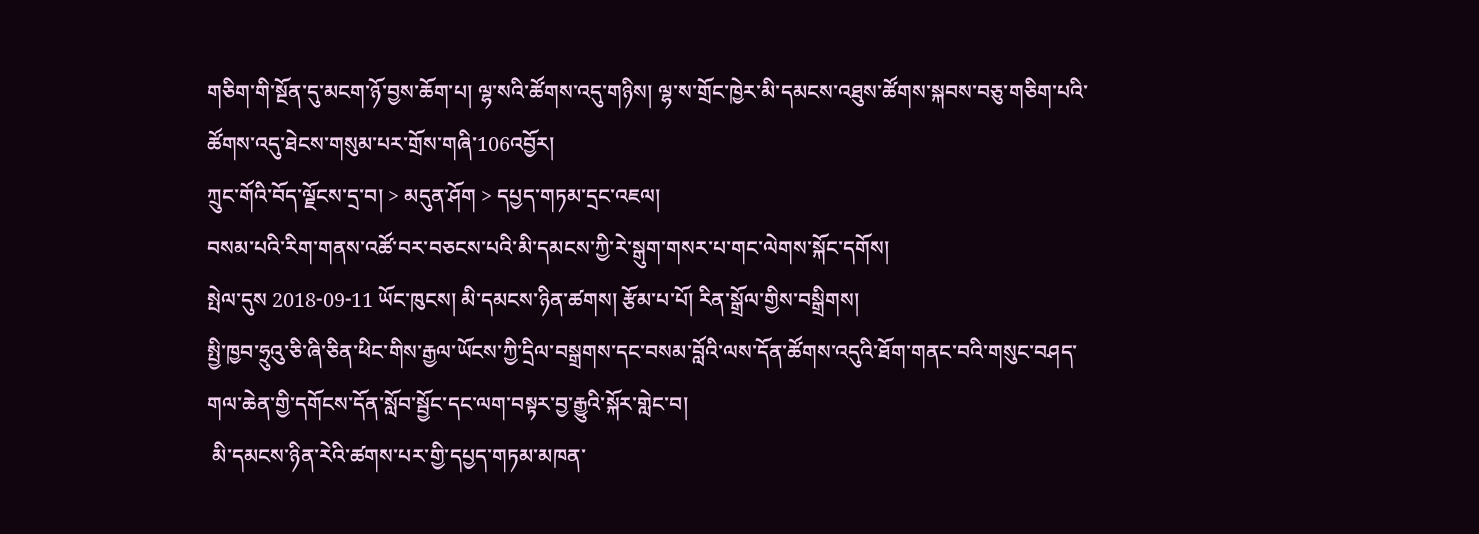གཅིག་གི་སྔོན་དུ་མངག་ཉོ་བྱས་ཆོག་པ། ལྷ་སའི་ཚོགས་འདུ་གཉིས། ལྷ་ས་གྲོང་ཁྱེར་མི་དམངས་འཐུས་ཚོགས་སྐབས་བཅུ་གཅིག་པའི་ཚོགས་འདུ་ཐེངས་གསུམ་པར་གྲོས་གཞི་106འབྱོར།
ཀྲུང་གོའི་བོད་ལྗོངས་དྲ་བ། > མདུན་ཤོག > དཔྱད་གཏམ་དྲང་འཇལ།
བསམ་པའི་རིག་གནས་འཚོ་བར་བཅངས་པའི་མི་དམངས་ཀྱི་རེ་སྒུག་གསར་པ་གང་ལེགས་སྐོང་དགོས།
སྤེལ་དུས 2018-09-11 ཡོང་ཁུངས། མི་དམངས་ཉིན་ཚགས། རྩོམ་པ་པོ། རིན་སྒྲོལ་གྱིས་བསྒྲིགས།
སྤྱི་ཁྱབ་ཧྲུའུ་ཅི་ཞི་ཅིན་ཕིང་གིས་རྒྱལ་ཡོངས་ཀྱི་དྲིལ་བསྒྲགས་དང་བསམ་བློའི་ལས་དོན་ཚོགས་འདུའི་ཐོག་གནང་བའི་གསུང་བཤད་གལ་ཆེན་གྱི་དགོངས་དོན་སློབ་སྦྱོང་དང་ལག་བསྟར་བྱ་རྒྱུའི་སྐོར་གླེང་བ།
 མི་དམངས་ཉིན་རེའི་ཚགས་པར་གྱི་དཔྱད་གཏམ་མཁན་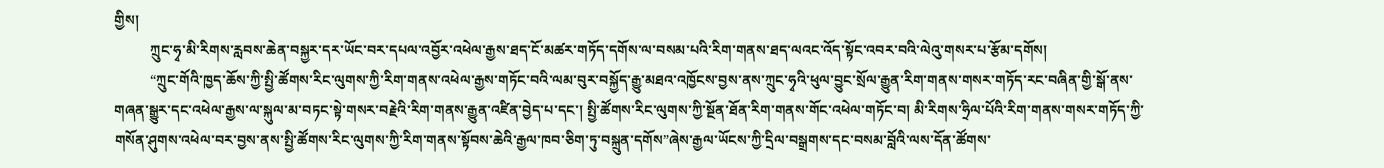གྱིས།
          ཀྲུང་ཧྭ་མི་རིགས་རླབས་ཆེན་བསྐྱར་དར་ཡོང་བར་དཔལ་འབྱོར་འཕེལ་རྒྱས་ཐད་ངོ་མཚར་གཏོད་དགོས་ལ་བསམ་པའི་རིག་གནས་ཐད་ལའང་འོད་སྟོང་འབར་བའི་ལེའུ་གསར་པ་རྩོམ་དགོས།
          “ཀྲུང་གོའི་ཁྱད་ཆོས་ཀྱི་སྤྱི་ཚོགས་རིང་ལུགས་ཀྱི་རིག་གནས་འཕེལ་རྒྱས་གཏོང་བའི་ལམ་བུར་བསྐྱོད་རྒྱུ་མཐའ་འཁྱོངས་བྱས་ནས་ཀྲུང་ཧྭའི་ཕུལ་བྱུང་སྲོལ་རྒྱུན་རིག་གནས་གསར་གཏོད་རང་བཞིན་གྱི་སྒོ་ནས་གཞན་སྒྱུར་དང་འཕེལ་རྒྱས་ལ་སྐུལ་མ་བཏང་སྟེ་གསར་བརྗེའི་རིག་གནས་རྒྱུན་འཛིན་བྱེད་པ་དང་། སྤྱི་ཚོགས་རིང་ལུགས་ཀྱི་སྔོན་ཐོན་རིག་གནས་གོང་འཕེལ་གཏོང་བ། མི་རིགས་ཧྲིལ་པོའི་རིག་གནས་གསར་གཏོད་ཀྱི་གསོན་ཤུགས་འཕེལ་བར་བྱས་ནས་སྤྱི་ཚོགས་རིང་ལུགས་ཀྱི་རིག་གནས་སྟོབས་ཆེའི་རྒྱལ་ཁབ་ཅིག་ཏུ་བསྐྲུན་དགོས”ཞེས་རྒྱལ་ཡོངས་ཀྱི་དྲིལ་བསྒྲགས་དང་བསམ་བློའི་ལས་དོན་ཚོགས་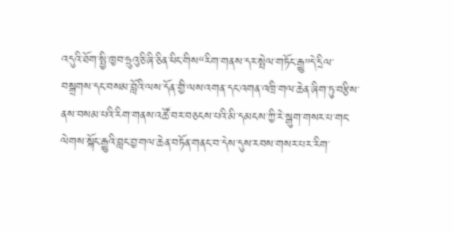འདུའི་ཐོག་སྤྱི་ཁྱབ་ཧྲུའུ་ཅི་ཞི་ཅིན་ཕིང་གིས“རིག་གནས་དར་སྤེལ་གཏོང་རྒྱུ”དེ་དྲིལ་བསྒྲགས་དང་བསམ་བློའི་ལས་དོན་གྱི་ལས་འགན་དང་འགན་འཁྲི་གལ་ཆེན་ཞིག་ཏུ་བརྩིས་ནས་བསམ་པའི་རིག་གནས་འཚོ་བར་བཅངས་པའི་མི་དམངས་ཀྱི་རེ་སྒུག་གསར་པ་གང་ལེགས་སྐོང་རྒྱུའི་བླང་བྱ་གལ་ཆེན་བཏོན་གནང་བ་དེས་དུས་རབས་གསར་པར་རིག་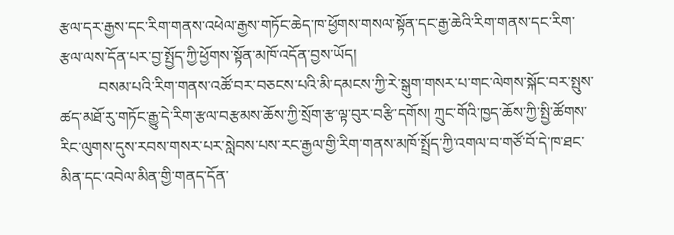རྩལ་དར་རྒྱས་དང་རིག་གནས་འཕེལ་རྒྱས་གཏོང་ཆེད་ཁ་ཕྱོགས་གསལ་སྟོན་དང་རྒྱ་ཆེའི་རིག་གནས་དང་རིག་རྩལ་ལས་དོན་པར་བྱ་སྤྱོད་ཀྱི་ཕྱོགས་སྟོན་མཁོ་འདོན་བྱས་ཡོད།
          བསམ་པའི་རིག་གནས་འཚོ་བར་བཅངས་པའི་མི་དམངས་ཀྱི་རེ་སྒུག་གསར་པ་གང་ལེགས་སྐོང་བར་སྤུས་ཚད་མཐོ་རུ་གཏོང་རྒྱུ་དེ་རིག་རྩལ་བརྩམས་ཆོས་ཀྱི་སྲོག་རྩ་ལྟ་བུར་བརྩི་དགོས། ཀྲུང་གོའི་ཁྱད་ཆོས་ཀྱི་སྤྱི་ཚོགས་རིང་ལུགས་དུས་རབས་གསར་པར་སླེབས་པས་རང་རྒྱལ་གྱི་རིག་གནས་མཁོ་སྤྲོད་ཀྱི་འགལ་བ་གཙོ་བོ་དེ་ཁ་ཐང་མིན་དང་འབེལ་མིན་གྱི་གནད་དོན་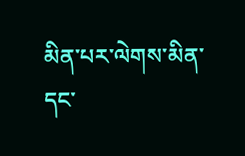མིན་པར་ལེགས་མིན་དང་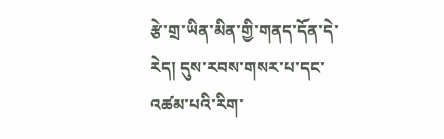རྩེ་གྲ་ཡིན་མིན་གྱི་གནད་དོན་དེ་རེད། དུས་རབས་གསར་པ་དང་འཚམ་པའི་རིག་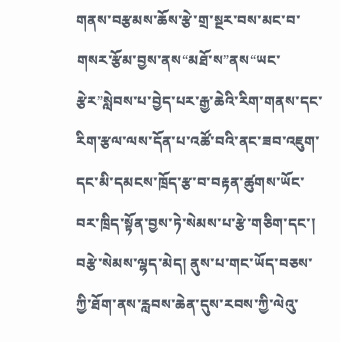གནས་བརྩམས་ཆོས་རྩེ་གྲ་སྔར་བས་མང་བ་གསར་རྩོམ་བྱས་ནས“མཐོ་ས”ནས“ཡང་རྩེར”སླེབས་པ་བྱེད་པར་རྒྱ་ཆེའི་རིག་གནས་དང་རིག་རྩལ་ལས་དོན་པ་འཚོ་བའི་ནང་ཟབ་འཇུག་དང་མི་དམངས་ཁྲོད་རྩ་བ་བརྟན་ཚུགས་ཡོང་བར་ཁྲིད་སྟོན་བྱས་ཏེ་སེམས་པ་རྩེ་གཅིག་དང་། བརྩེ་སེམས་ལྷད་མེད། ནུས་པ་གང་ཡོད་བཅས་ཀྱི་ཐོག་ནས་རླབས་ཆེན་དུས་རབས་ཀྱི་ལེའུ་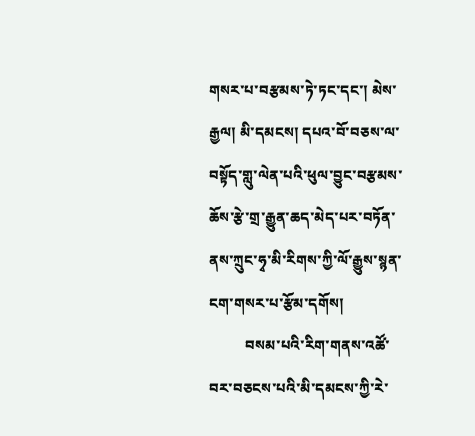གསར་པ་བརྩམས་ཏེ་ཏང་དང་། མེས་རྒྱལ། མི་དམངས། དཔའ་བོ་བཅས་ལ་བསྟོད་གླུ་ལེན་པའི་ཕུལ་བྱུང་བརྩམས་ཆོས་རྩེ་གྲ་རྒྱུན་ཆད་མེད་པར་བཏོན་ནས་ཀྲུང་ཧྭ་མི་རིགས་ཀྱི་ལོ་རྒྱུས་སྙན་ངག་གསར་པ་རྩོམ་དགོས།
          བསམ་པའི་རིག་གནས་འཚོ་བར་བཅངས་པའི་མི་དམངས་ཀྱི་རེ་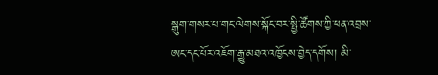སྒུག་གསར་པ་གང་ལེགས་སྐོང་བར་སྤྱི་ཚོགས་ཀྱི་ཕན་འབྲས་ཨང་དང་པོར་འཇོག་རྒྱུ་མཐའ་འཁྱོངས་བྱེད་དགོས། མི་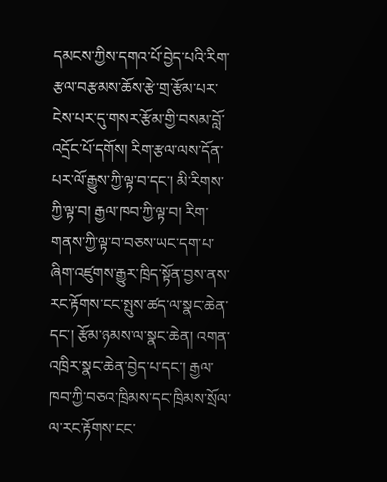དམངས་ཀྱིས་དགའ་པོ་བྱེད་པའི་རིག་རྩལ་བརྩམས་ཆོས་རྩེ་གྲ་རྩོམ་པར་ངེས་པར་དུ་གསར་རྩོམ་གྱི་བསམ་བློ་འདྲོང་པོ་དགོས། རིག་རྩལ་ལས་དོན་པར་ལོ་རྒྱུས་ཀྱི་ལྟ་བ་དང་། མི་རིགས་ཀྱི་ལྟ་བ། རྒྱལ་ཁབ་ཀྱི་ལྟ་བ། རིག་གནས་ཀྱི་ལྟ་བ་བཅས་ཡང་དག་པ་ཞིག་འཛུགས་རྒྱུར་ཁྲིད་སྟོན་བྱས་ནས་རང་རྟོགས་ངང་སྤུས་ཚད་ལ་སྣང་ཆེན་དང་། རྩོམ་ཉམས་ལ་སྣང་ཆེན། འགན་འཁྲིར་སྣང་ཆེན་བྱེད་པ་དང་། རྒྱལ་ཁབ་ཀྱི་བཅའ་ཁྲིམས་དང་ཁྲིམས་སྲོལ་ལ་རང་རྟོགས་ངང་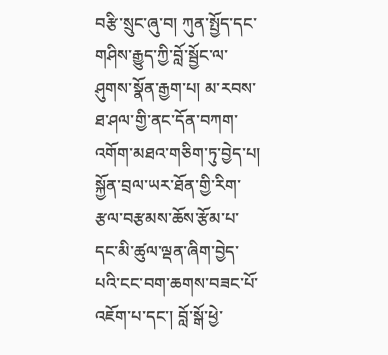བརྩི་སྲུང་ཞུ་བ། ཀུན་སྤྱོད་དང་གཤིས་རྒྱུད་ཀྱི་བློ་སྦྱོང་ལ་ཤུགས་སྣོན་རྒྱག་པ། མ་རབས་ཐ་ཤལ་གྱི་ནང་དོན་བཀག་འགོག་མཐའ་གཅིག་ཏུ་བྱེད་པ། སྐྱོན་བྲལ་ཡར་ཐོན་གྱི་རིག་རྩལ་བརྩམས་ཆོས་རྩོམ་པ་དང་མི་ཚུལ་ལྡན་ཞིག་བྱེད་པའི་ངང་བག་ཆགས་བཟང་པོ་འཇོག་པ་དང་། བློ་སྒོ་ཕྱེ་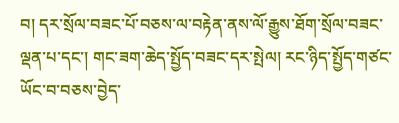བ། དར་སྲོལ་བཟང་པོ་བཅས་ལ་བརྟེན་ནས་ལོ་རྒྱུས་ཐོག་སྲོལ་བཟང་ལྡན་པ་དང་། གང་ཟག་ཆེད་སྤྱོད་བཟང་དར་སྤེལ། རང་ཉིད་སྤྱོད་གཙང་ཡོང་བ་བཅས་བྱེད་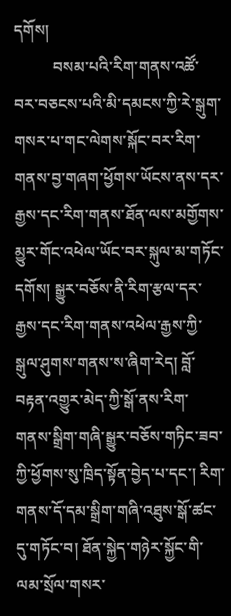དགོས།
          བསམ་པའི་རིག་གནས་འཚོ་བར་བཅངས་པའི་མི་དམངས་ཀྱི་རེ་སྒུག་གསར་པ་གང་ལེགས་སྐོང་བར་རིག་གནས་བྱ་གཞག་ཕྱོགས་ཡོངས་ནས་དར་རྒྱས་དང་རིག་གནས་ཐོན་ལས་མགྱོགས་མྱུར་གོང་འཕེལ་ཡོང་བར་སྐུལ་མ་གཏོང་དགོས། སྒྱུར་བཅོས་ནི་རིག་རྩལ་དར་རྒྱས་དང་རིག་གནས་འཕེལ་རྒྱས་ཀྱི་སྒུལ་ཤུགས་གནས་ས་ཞིག་རེད། བློ་བརྟན་འགྱུར་མེད་ཀྱི་སྒོ་ནས་རིག་གནས་སྒྲིག་གཞི་སྒྱུར་བཅོས་གཏིང་ཟབ་ཀྱི་ཕྱོགས་སུ་ཁྲིད་སྟོན་བྱེད་པ་དང་། རིག་གནས་དོ་དམ་སྒྲིག་གཞི་འཐུས་སྒོ་ཚང་དུ་གཏོང་བ། ཐོན་སྐྱེད་གཉེར་སྐྱོང་གི་ལམ་སྲོལ་གསར་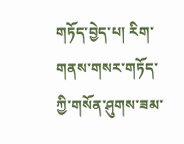གཏོད་བྱེད་པ། རིག་གནས་གསར་གཏོད་ཀྱི་གསོན་ཤུགས་ཟམ་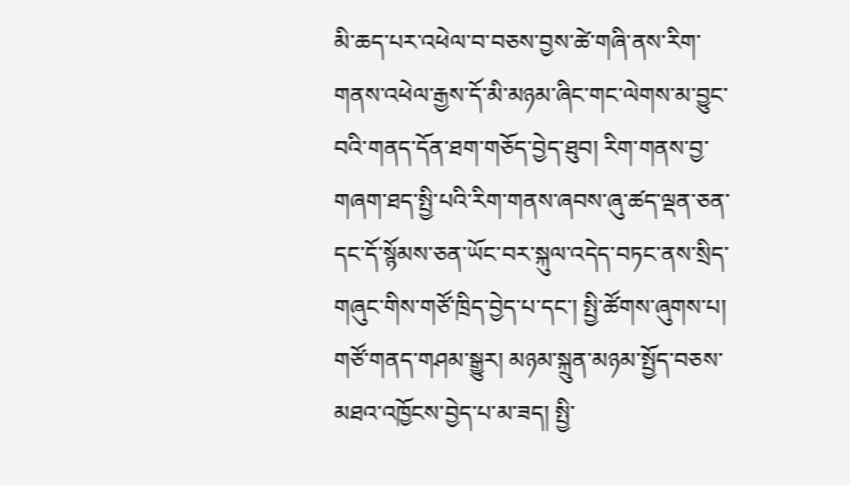མི་ཆད་པར་འཕེལ་བ་བཅས་བྱས་ཚེ་གཞི་ནས་རིག་གནས་འཕེལ་རྒྱས་དོ་མི་མཉམ་ཞིང་གང་ལེགས་མ་བྱུང་བའི་གནད་དོན་ཐག་གཅོད་བྱེད་ཐུབ། རིག་གནས་བྱ་གཞག་ཐད་སྤྱི་པའི་རིག་གནས་ཞབས་ཞུ་ཚད་ལྡན་ཅན་དང་དོ་སྙོམས་ཅན་ཡོང་བར་སྐུལ་འདེད་བཏང་ནས་སྲིད་གཞུང་གིས་གཙོ་ཁྲིད་བྱེད་པ་དང་། སྤྱི་ཚོགས་ཞུགས་པ། གཙོ་གནད་གཤམ་སྒྱུར། མཉམ་སྐྲུན་མཉམ་སྤྱོད་བཅས་མཐའ་འཁྱོངས་བྱེད་པ་མ་ཟད། སྤྱི་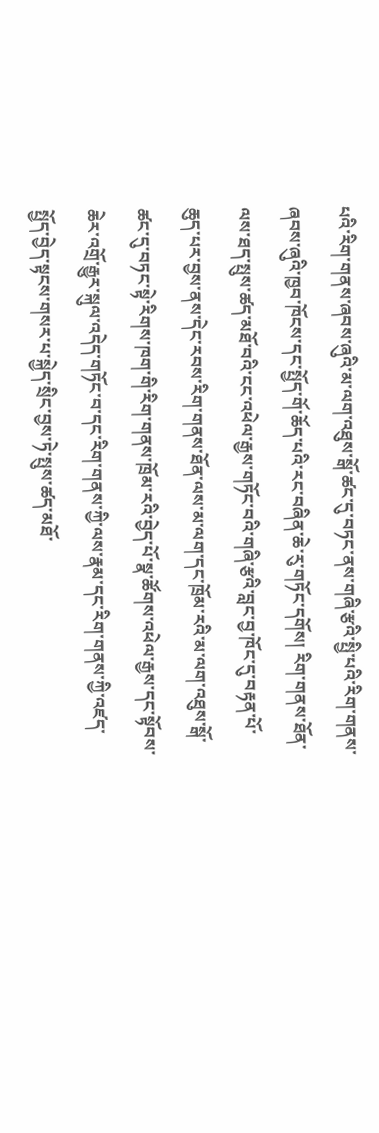པའི་རིག་གནས་ཞབས་ཞུའི་མ་ལག་འཐུས་སྒོ་ཚང་དུ་བཏང་ནས་གཞི་རྩའི་སྤྱི་པའི་རིག་གནས་ཞབས་ཞུའི་ཁྱབ་ཁོངས་དང་སྤྱོད་གོ་ཆོད་པའི་རང་བཞིན་ཆེ་རུ་གཏོང་དགོས། རིག་གནས་ཐོན་ལས་ཐད་སྤུས་ཚད་མཐོ་བའི་ངང་འཕེལ་རྒྱས་གཏོང་བའི་གཞི་རྩའི་བླང་བྱ་ཁོང་དུ་བརྟན་པོ་ཆུད་པར་བྱས་ནས་དེང་རབས་རིག་གནས་ཐོན་ལས་མ་ལག་དང་ཁྲོམ་རའི་མ་ལག་འཐུས་སྒོ་ཚང་དུ་བཏང་སྟེ་རིགས་ཁག་གི་རིག་གནས་ཁྲོམ་རའི་བྱེད་པོ་སྣ་ཚོགས་འཕེལ་རྒྱས་དང་སྟོབས་ཆེར་འགྲོ་རྒྱུར་སྐུལ་འདེད་གཏོང་བ་དང་རིག་གནས་ཀྱི་ལས་རྣམ་དང་རིག་གནས་ཀྱི་འཛད་སྤྱོད་བྱེད་སྟངས་གསར་པ་སྐྱེད་སྲིང་བྱས་ཏེ་སྤུས་ཚད་མཐོ་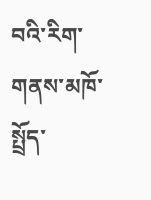བའི་རིག་གནས་མཁོ་སྤྲོད་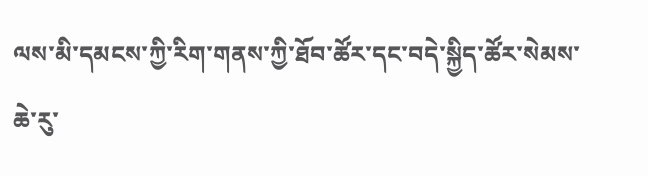ལས་མི་དམངས་ཀྱི་རིག་གནས་ཀྱི་ཐོབ་ཚོར་དང་བདེ་སྐྱིད་ཚོར་སེམས་ཆེ་རུ་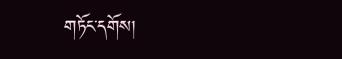གཏོང་དགོས།